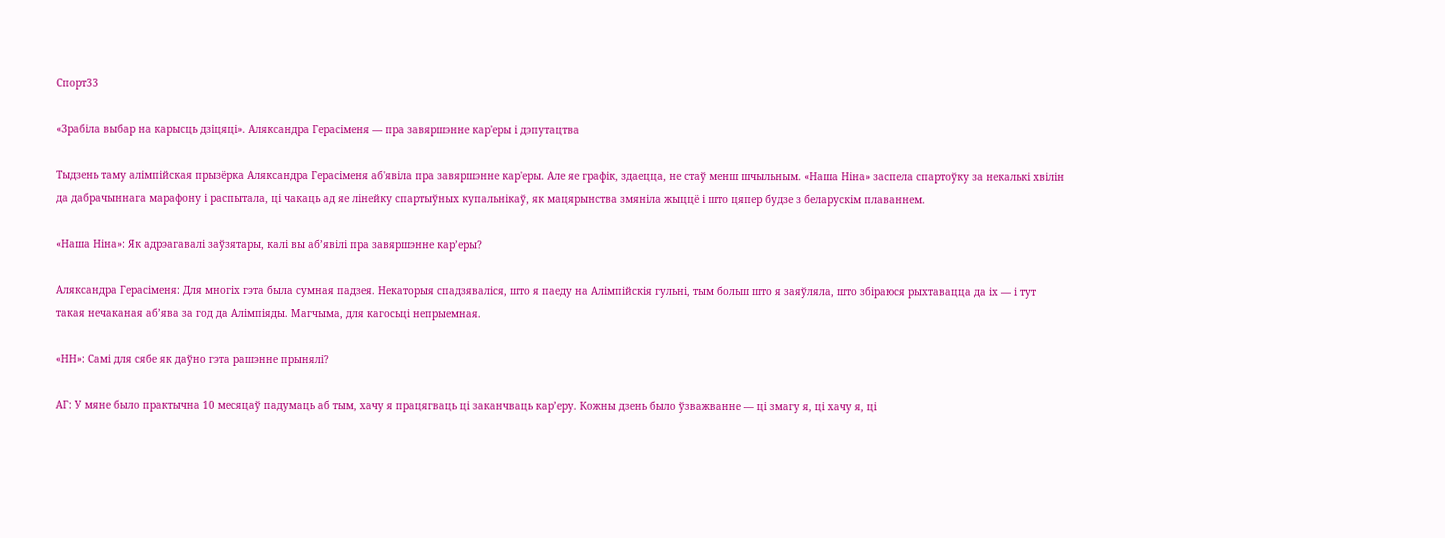Спорт33

«Зрабіла выбар на карысць дзіцяці». Аляксандра Герасіменя — пра завяршэнне кар'еры і дэпутацтва

Тыдзень таму алімпійская прызёрка Аляксандра Герасіменя аб'явіла пра завяршэнне кар'еры. Але яе графік, здаецца, не стаў менш шчыльным. «Наша Ніна» заспела спартоўку за некалькі хвілін да дабрачыннага марафону і распытала, ці чакаць ад яе лінейку спартыўных купальнікаў, як мацярынства змяніла жыццё і што цяпер будзе з беларускім плаваннем.

«Наша Ніна»: Як адрэагавалі заўзятары, калі вы аб’явілі пра завяршэнне кар’еры?

Аляксандра Герасіменя: Для многіх гэта была сумная падзея. Некаторыя спадзяваліся, што я паеду на Алімпійскія гульні, тым больш што я заяўляла, што збіраюся рыхтавацца да іх — і тут такая нечаканая аб’ява за год да Алімпіяды. Магчыма, для кагосьці непрыемная.

«НН»: Самі для сябе як даўно гэта рашэнне прынялі?

АГ: У мяне было практычна 10 месяцаў падумаць аб тым, хачу я працягваць ці заканчваць кар’еру. Кожны дзень было ўзважванне — ці змагу я, ці хачу я, ці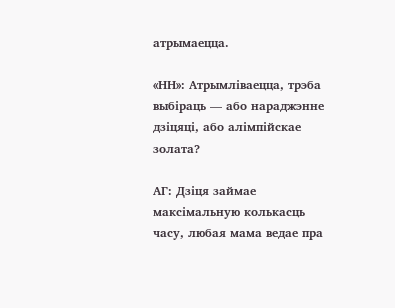атрымаецца.

«НН»: Атрымліваецца, трэба выбіраць — або нараджэнне дзіцяці, або алімпійскае золата?

АГ: Дзіця займае максімальную колькасць часу, любая мама ведае пра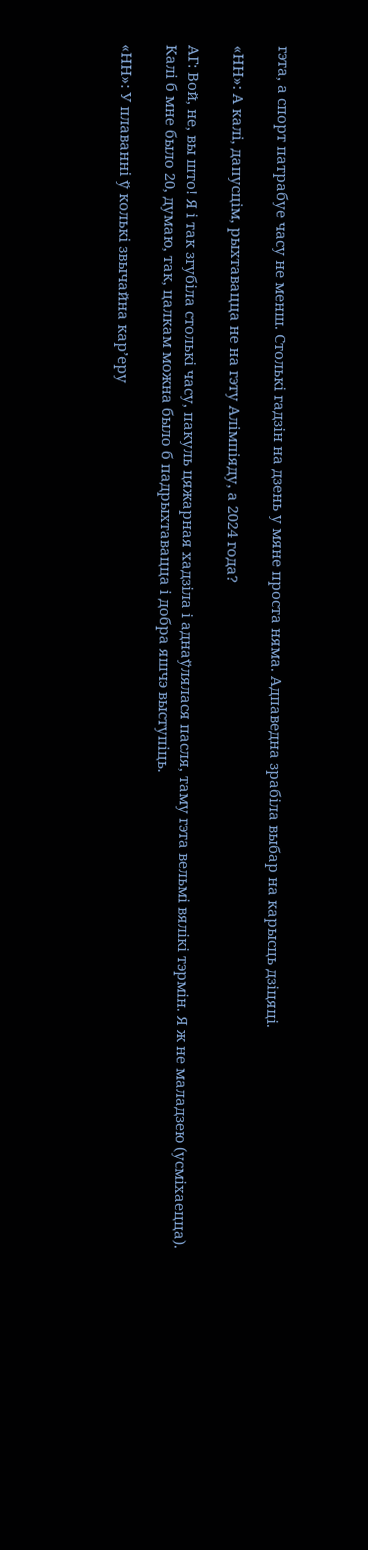гэта, а спорт патрабуе часу не менш. Столькі гадзін на дзень у мяне проста няма. Адпаведна зрабіла выбар на карысць дзіцяці.

«НН»: А калі, дапусцім, рыхтавацца не на гэту Алімпіяду, а 2024 года?

АГ: Вой, не, вы што! Я і так згубіла столькі часу, пакуль цяжарная хадзіла і аднаўлялася пасля, таму гэта вельмі вялікі тэрмін. Я ж не маладзею (усміхаецца). Калі б мне было 20, думаю, так, цалкам можна было б падрыхтавацца і добра яшчэ выступіць.

«НН»: У плаванні ў колькі звычайна кар’еру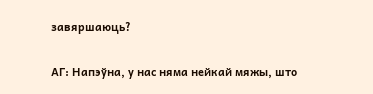завяршаюць?

АГ: Напэўна, у нас няма нейкай мяжы, што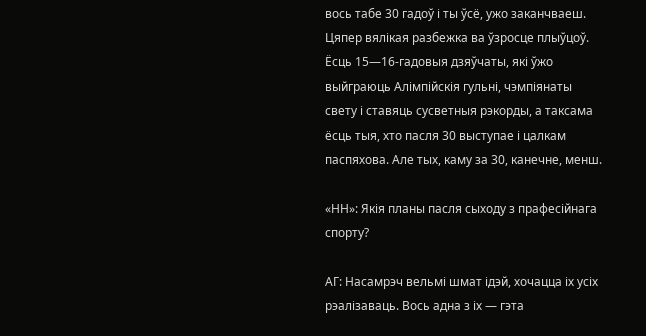вось табе 30 гадоў і ты ўсё, ужо заканчваеш. Цяпер вялікая разбежка ва ўзросце плыўцоў. Ёсць 15—16-гадовыя дзяўчаты, які ўжо выйграюць Алімпійскія гульні, чэмпіянаты свету і ставяць сусветныя рэкорды, а таксама ёсць тыя, хто пасля 30 выступае і цалкам паспяхова. Але тых, каму за 30, канечне, менш.

«НН»: Якія планы пасля сыходу з прафесійнага спорту?

АГ: Насамрэч вельмі шмат ідэй, хочацца іх усіх рэалізаваць. Вось адна з іх — гэта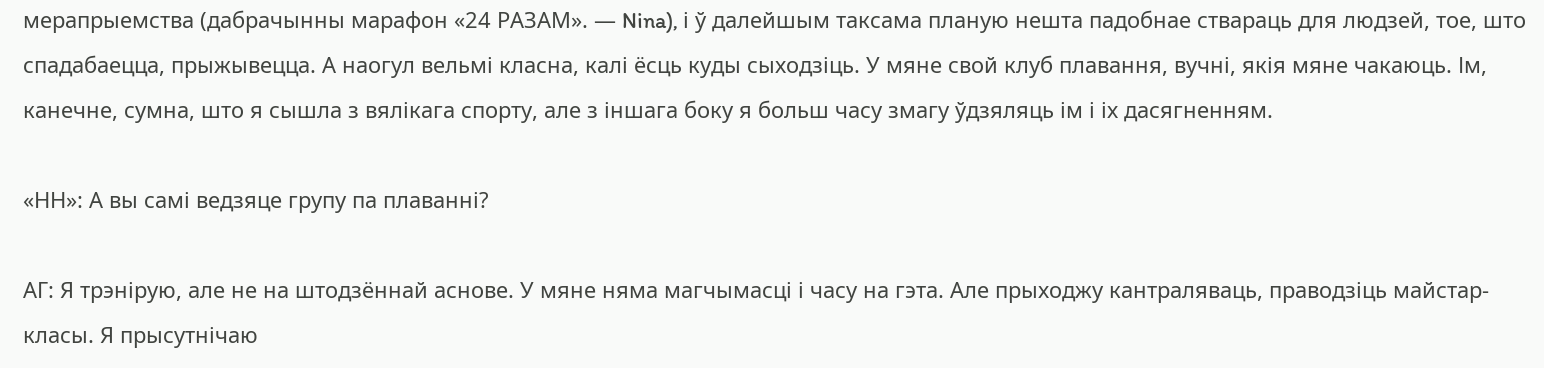мерапрыемства (дабрачынны марафон «24 РАЗАМ». — Nina), і ў далейшым таксама планую нешта падобнае ствараць для людзей, тое, што спадабаецца, прыжывецца. А наогул вельмі класна, калі ёсць куды сыходзіць. У мяне свой клуб плавання, вучні, якія мяне чакаюць. Ім, канечне, сумна, што я сышла з вялікага спорту, але з іншага боку я больш часу змагу ўдзяляць ім і іх дасягненням.

«НН»: А вы самі ведзяце групу па плаванні?

АГ: Я трэнірую, але не на штодзённай аснове. У мяне няма магчымасці і часу на гэта. Але прыходжу кантраляваць, праводзіць майстар-класы. Я прысутнічаю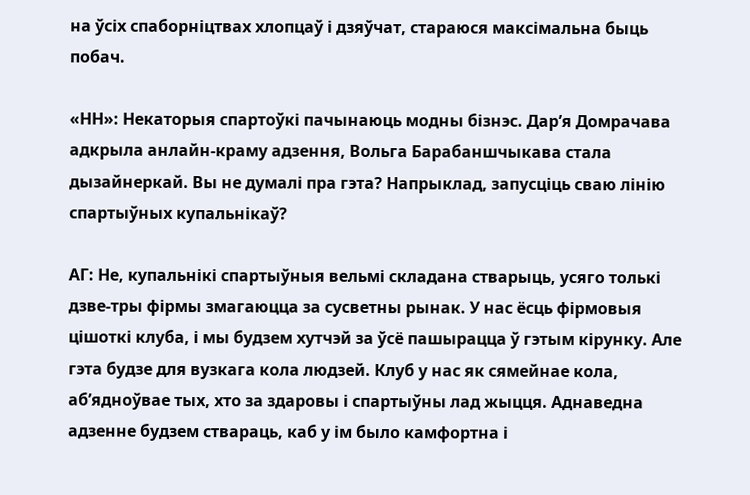на ўсіх спаборніцтвах хлопцаў і дзяўчат, стараюся максімальна быць побач.

«НН»: Некаторыя спартоўкі пачынаюць модны бізнэс. Дар’я Домрачава адкрыла анлайн-краму адзення, Вольга Барабаншчыкава стала дызайнеркай. Вы не думалі пра гэта? Напрыклад, запусціць сваю лінію спартыўных купальнікаў?

АГ: Не, купальнікі спартыўныя вельмі складана стварыць, усяго толькі дзве-тры фірмы змагаюцца за сусветны рынак. У нас ёсць фірмовыя цішоткі клуба, і мы будзем хутчэй за ўсё пашырацца ў гэтым кірунку. Але гэта будзе для вузкага кола людзей. Клуб у нас як сямейнае кола, аб’ядноўвае тых, хто за здаровы і спартыўны лад жыцця. Аднаведна адзенне будзем ствараць, каб у ім было камфортна і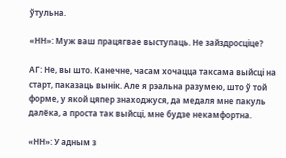ўтульна.

«НН»: Муж ваш працягвае выступаць. Не зайздросціце?

АГ: Не, вы што. Канечне, часам хочацца таксама выйсці на старт, паказаць вынік. Але я рэальна разумею, што ў той форме, у якой цяпер знаходжуся, да медаля мне пакуль далёка, а проста так выйсці, мне будзе некамфортна.

«НН»: У адным з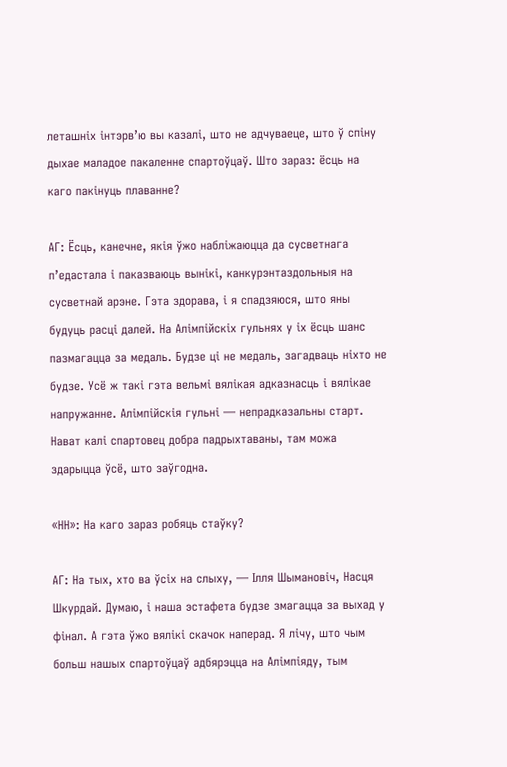леташніх інтэрв’ю вы казалі, што не адчуваеце, што ў спіну дыхае маладое пакаленне спартоўцаў. Што зараз: ёсць на каго пакінуць плаванне?

АГ: Ёсць, канечне, якія ўжо набліжаюцца да сусветнага п’едастала і паказваюць вынікі, канкурэнтаздольныя на сусветнай арэне. Гэта здорава, і я спадзяюся, што яны будуць расці далей. На Алімпійскіх гульнях у іх ёсць шанс пазмагацца за медаль. Будзе ці не медаль, загадваць ніхто не будзе. Усё ж такі гэта вельмі вялікая адказнасць і вялікае напружанне. Алімпійскія гульні — непрадказальны старт. Нават калі спартовец добра падрыхтаваны, там можа здарыцца ўсё, што заўгодна.

«НН»: На каго зараз робяць стаўку?

АГ: На тых, хто ва ўсіх на слыху, — Ілля Шымановіч, Насця Шкурдай. Думаю, і наша эстафета будзе змагацца за выхад у фінал. А гэта ўжо вялікі скачок наперад. Я лічу, што чым больш нашых спартоўцаў адбярэцца на Алімпіяду, тым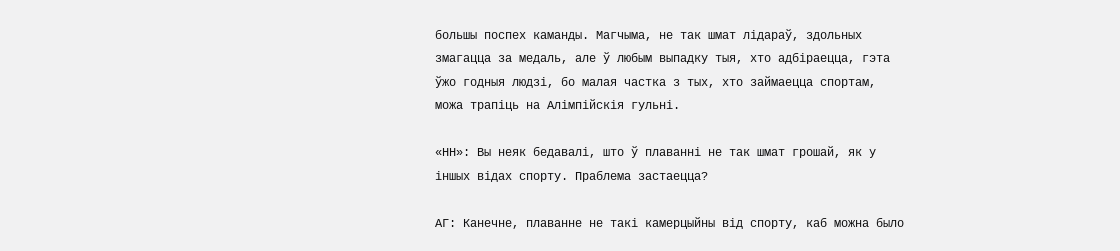большы поспех каманды. Магчыма, не так шмат лідараў, здольных змагацца за медаль, але ў любым выпадку тыя, хто адбіраецца, гэта ўжо годныя людзі, бо малая частка з тых, хто займаецца спортам, можа трапіць на Алімпійскія гульні.

«НН»: Вы неяк бедавалі, што ў плаванні не так шмат грошай, як у іншых відах спорту. Праблема застаецца?

АГ: Канечне, плаванне не такі камерцыйны від спорту, каб можна было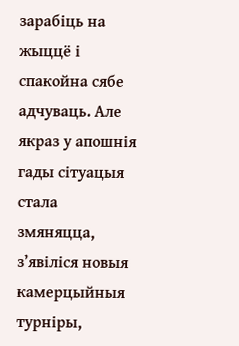зарабіць на жыццё і спакойна сябе адчуваць. Але якраз у апошнія гады сітуацыя стала змяняцца, з’явіліся новыя камерцыйныя турніры,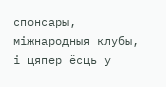спонсары, міжнародныя клубы, і цяпер ёсць у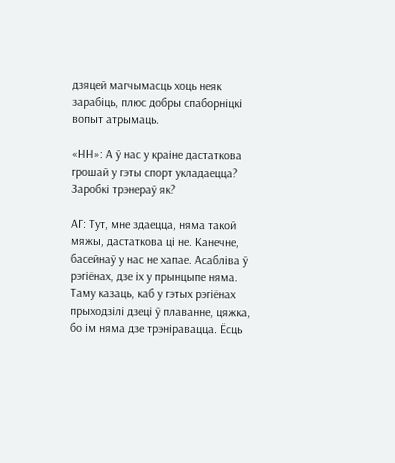дзяцей магчымасць хоць неяк зарабіць, плюс добры спаборніцкі вопыт атрымаць.

«НН»: А ў нас у краіне дастаткова грошай у гэты спорт укладаецца? Заробкі трэнераў як?

АГ: Тут, мне здаецца, няма такой мяжы, дастаткова ці не. Канечне, басейнаў у нас не хапае. Асабліва ў рэгіёнах, дзе іх у прынцыпе няма. Таму казаць, каб у гэтых рэгіёнах прыходзілі дзеці ў плаванне, цяжка, бо ім няма дзе трэніравацца. Ёсць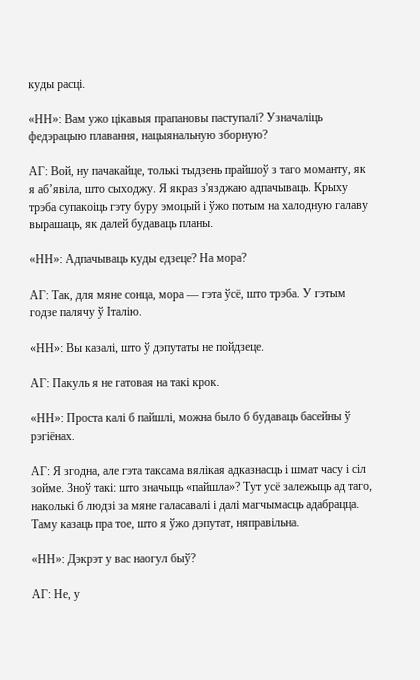куды расці.

«НН»: Вам ужо цікавыя прапановы паступалі? Узначаліць федэрацыю плавання, нацыянальную зборную?

АГ: Вой, ну пачакайце, толькі тыдзень прайшоў з таго моманту, як я аб’явіла, што сыходжу. Я якраз з'язджаю адпачываць. Крыху трэба супакоіць гэту буру эмоцый і ўжо потым на халодную галаву вырашаць, як далей будаваць планы.

«НН»: Адпачываць куды едзеце? На мора?

АГ: Так, для мяне сонца, мора — гэта ўсё, што трэба. У гэтым годзе палячу ў Італію.

«НН»: Вы казалі, што ў дэпутаты не пойдзеце.

АГ: Пакуль я не гатовая на такі крок.

«НН»: Проста калі б пайшлі, можна было б будаваць басейны ў рэгіёнах.

АГ: Я згодна, але гэта таксама вялікая адказнасць і шмат часу і сіл зойме. Зноў такі: што значыць «пайшла»? Тут усё залежыць ад таго, наколькі б людзі за мяне галасавалі і далі магчымасць адабрацца. Таму казаць пра тое, што я ўжо дэпутат, няправільна.

«НН»: Дэкрэт у вас наогул быў?

АГ: Не, у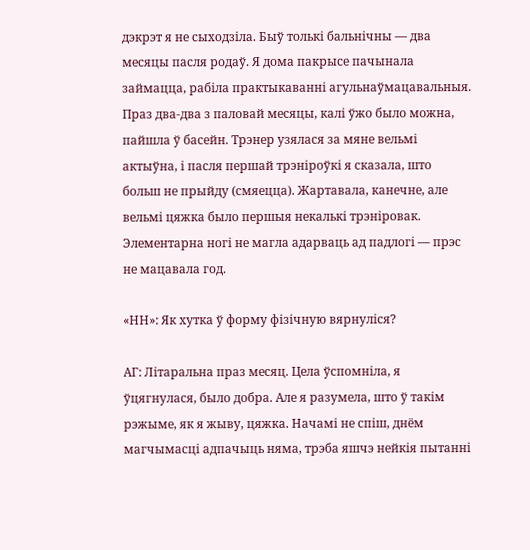дэкрэт я не сыходзіла. Быў толькі бальнічны — два месяцы пасля родаў. Я дома пакрысе пачынала займацца, рабіла практыкаванні агульнаўмацавальныя. Праз два-два з паловай месяцы, калі ўжо было можна, пайшла ў басейн. Трэнер узялася за мяне вельмі актыўна, і пасля першай трэніроўкі я сказала, што больш не прыйду (смяецца). Жартавала, канечне, але вельмі цяжка было першыя некалькі трэніровак. Элементарна ногі не магла адарваць ад падлогі — прэс не мацавала год.

«НН»: Як хутка ў форму фізічную вярнуліся?

АГ: Літаральна праз месяц. Цела ўспомніла, я ўцягнулася, было добра. Але я разумела, што ў такім рэжыме, як я жыву, цяжка. Начамі не спіш, днём магчымасці адпачыць няма, трэба яшчэ нейкія пытанні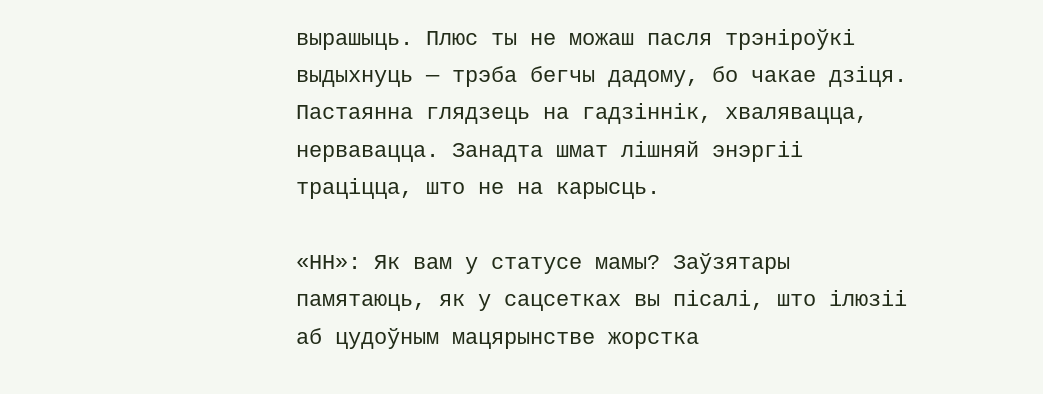вырашыць. Плюс ты не можаш пасля трэніроўкі выдыхнуць — трэба бегчы дадому, бо чакае дзіця. Пастаянна глядзець на гадзіннік, хвалявацца, нервавацца. Занадта шмат лішняй энэргіі траціцца, што не на карысць.

«НН»: Як вам у статусе мамы? Заўзятары памятаюць, як у сацсетках вы пісалі, што ілюзіі аб цудоўным мацярынстве жорстка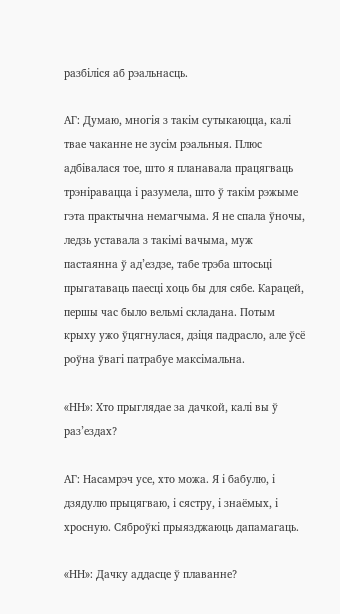разбіліся аб рэальнасць.

АГ: Думаю, многія з такім сутыкаюцца, калі твае чаканне не зусім рэальныя. Плюс адбівалася тое, што я планавала працягваць трэніравацца і разумела, што ў такім рэжыме гэта практычна немагчыма. Я не спала ўночы, ледзь уставала з такімі вачыма, муж пастаянна ў ад’ездзе, табе трэба штосьці прыгатаваць паесці хоць бы для сябе. Карацей, першы час было вельмі складана. Потым крыху ужо ўцягнулася, дзіця падрасло, але ўсё роўна ўвагі патрабуе максімальна.

«НН»: Хто прыглядае за дачкой, калі вы ў раз’ездах?

АГ: Насамрэч усе, хто можа. Я і бабулю, і дзядулю прыцягваю, і сястру, і знаёмых, і хросную. Сяброўкі прыязджаюць дапамагаць.

«НН»: Дачку аддаcце ў плаванне?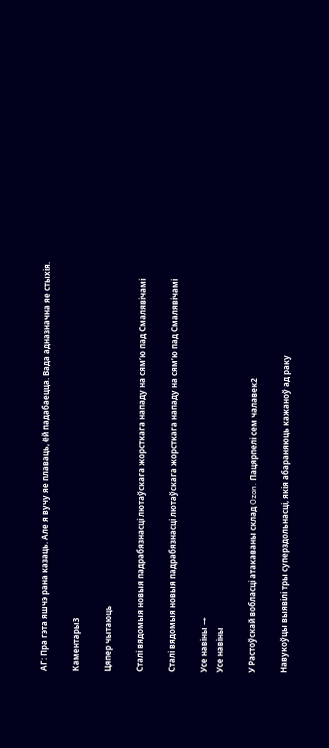АГ: Пра гэта яшчэ рана казаць. Але я вучу яе плаваць, ёй падабаецца. Вада адназначна яе стыхія.

Каментары3

Цяпер чытаюць

Сталі вядомыя новыя падрабязнасці лютаўскага жорсткага нападу на сям’ю пад Смалявічамі

Сталі вядомыя новыя падрабязнасці лютаўскага жорсткага нападу на сям’ю пад Смалявічамі

Усе навіны →
Усе навіны

У Растоўскай вобласці атакаваны склад Ozon. Пацярпелі сем чалавек2

Навукоўцы выявілі тры суперздольнасці, якія абараняюць кажаноў ад раку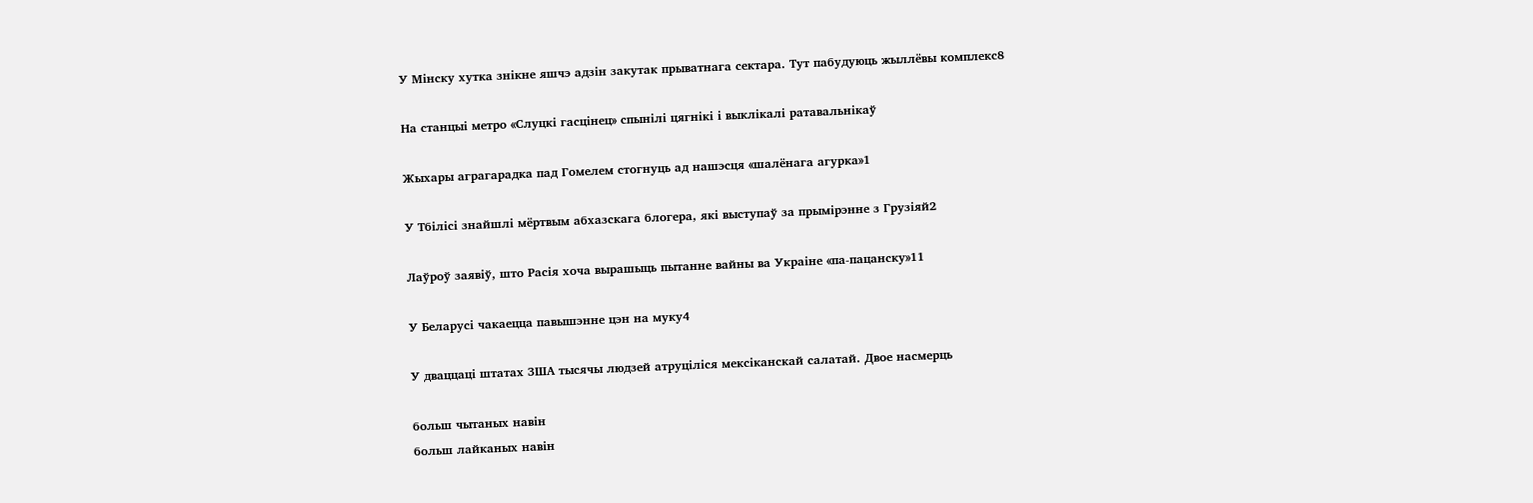У Мінску хутка знікне яшчэ адзін закутак прыватнага сектара. Тут пабудуюць жыллёвы комплекс8

На станцыі метро «Слуцкі гасцінец» спынілі цягнікі і выклікалі ратавальнікаў

Жыхары аграгарадка пад Гомелем стогнуць ад нашэсця «шалёнага агурка»1

У Тбілісі знайшлі мёртвым абхазскага блогера, які выступаў за прымірэнне з Грузіяй2

Лаўроў заявіў, што Расія хоча вырашыць пытанне вайны ва Украіне «па-пацанску»11

У Беларусі чакаецца павышэнне цэн на муку4

У дваццаці штатах ЗША тысячы людзей атруціліся мексіканскай салатай. Двое насмерць

больш чытаных навін
больш лайканых навін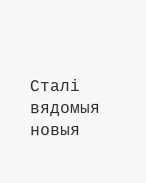Сталі вядомыя новыя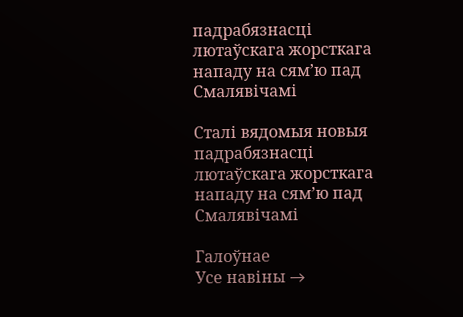падрабязнасці лютаўскага жорсткага нападу на сям’ю пад Смалявічамі

Сталі вядомыя новыя падрабязнасці лютаўскага жорсткага нападу на сям’ю пад Смалявічамі

Галоўнае
Усе навіны →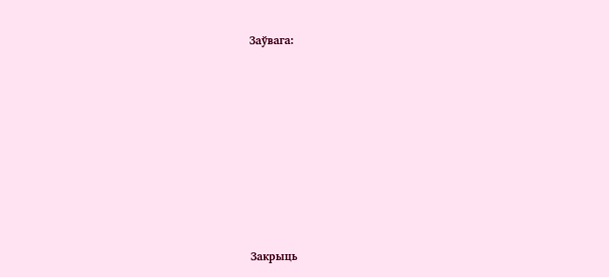Заўвага:









Закрыць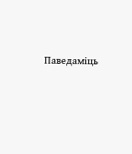Паведаміць